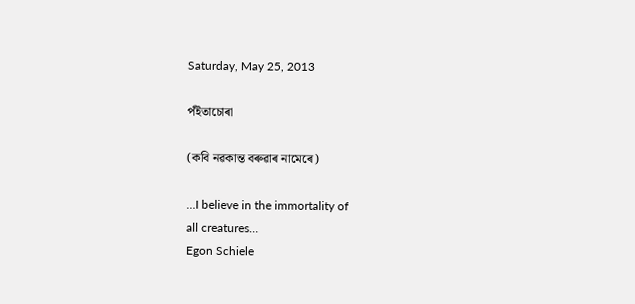Saturday, May 25, 2013

পঁইতাচোৰা

(কবি নৱকান্ত বৰুৱাৰ নামেৰে)

…I believe in the immortality of
all creatures…
Egon Schiele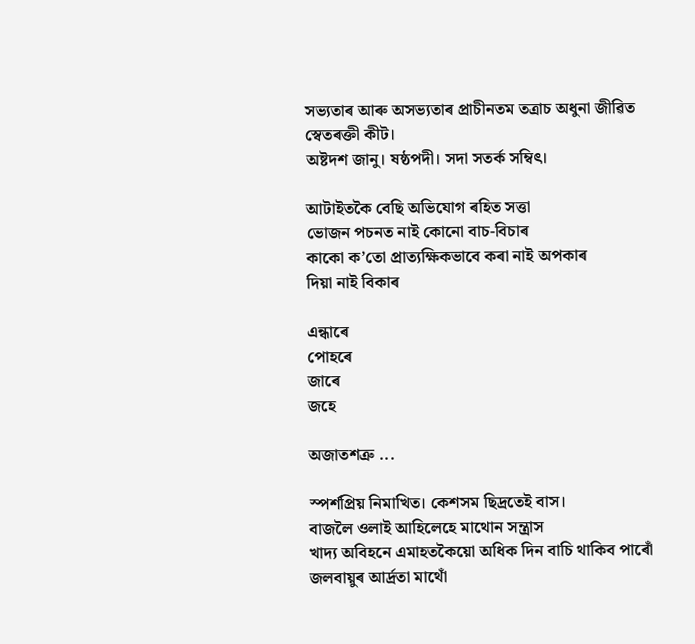সভ্যতাৰ আৰু অসভ্যতাৰ প্রাচীনতম তত্রাচ অধুনা জীৱিত
স্বেতৰক্তী কীট।
অষ্টদশ জানু। ষষ্ঠপদী। সদা সতর্ক সম্বিৎ।

আটাইতকৈ বেছি অভিযোগ ৰহিত সত্তা
ভোজন পচনত নাই কোনো বাচ-বিচাৰ
কাকো ক’তো প্রাত্যক্ষিকভাবে কৰা নাই অপকাৰ
দিয়া নাই বিকাৰ

এন্ধাৰে
পোহৰে
জাৰে
জহে

অজাতশত্রু ...

স্পর্শপ্রিয় নিমাখিত। কেশসম ছিদ্রতেই বাস।
বাজলৈ ওলাই আহিলেহে মাথোন সন্ত্রাস
খাদ্য অবিহনে এমাহতকৈয়ো অধিক দিন বাচি থাকিব পাৰোঁ
জলবায়ুৰ আর্দ্রতা মাথোঁ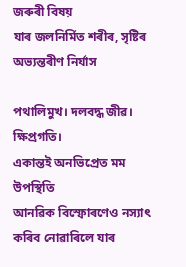জৰুৰী বিষয়
যাৰ জলনির্মিত শৰীৰ, সৃষ্টিৰ অভ্যন্তৰীণ নির্যাস

পথালিমুখ। দলবদ্ধ জীৱ। ক্ষিপ্রগতি।
একান্তই অনভিপ্রেত মম উপস্থিতি
আনৱিক বিস্ফোৰণেও নস্যাৎ কৰিব নোৱাৰিলে যাৰ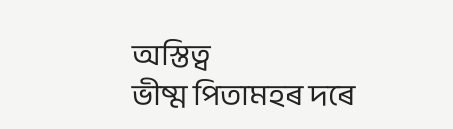অস্তিত্ব
ভীষ্ম পিতামহৰ দৰে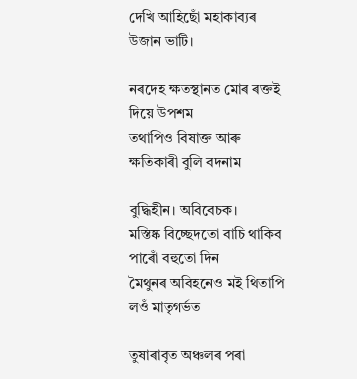দেখি আহিছোঁ মহাকাব্যৰ উজান ভাটি।

নৰদেহ ক্ষতস্থানত মোৰ ৰক্তই দিয়ে উপশম
তথাপিও বিষাক্ত আৰু ক্ষতিকাৰী বুলি বদনাম

বুদ্ধিহীন। অবিবেচক।
মস্তিষ্ক বিচ্ছেদতো বাচি থাকিব পাৰোঁ বহুতো দিন
মৈথুনৰ অবিহনেও মই থিতাপি লওঁ মাতৃগর্ভত

তুষাৰাবৃত অঞ্চলৰ পৰা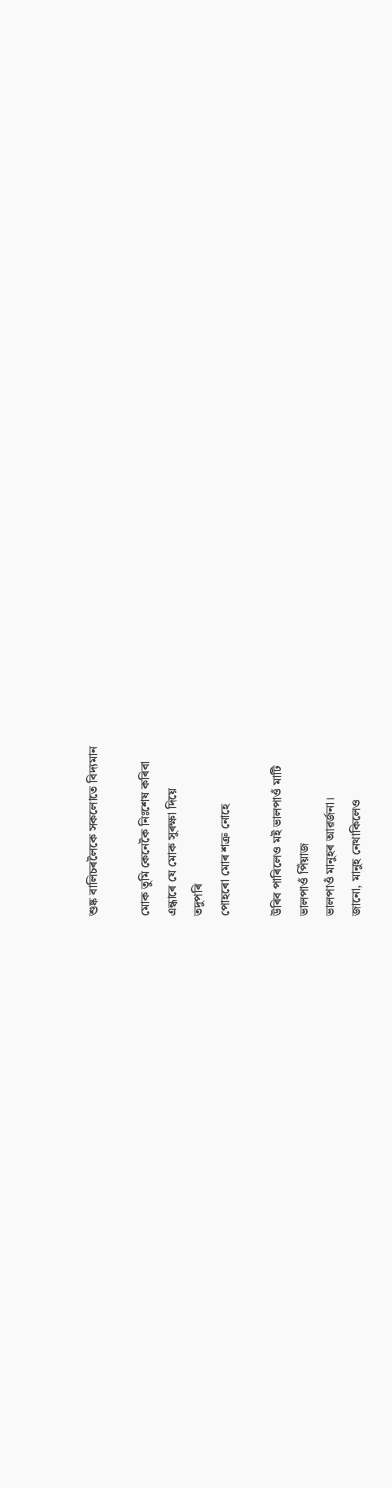শুষ্ক বালিচৰলৈকে সকলোতে বিদ্যমান

মোক তুমি কেনেকৈ নিঃশেষ কৰিবা
এন্ধাৰে যে মোক সুৰক্ষা দিয়ে
তদুপৰি
পোহৰো মোৰ শত্রু নোহে

উৰিব পাৰিলেও মই ভালপাওঁ মাটি
ভালপাওঁ পিঁয়াজ
ভালপাওঁ মানুহৰ আৱর্জনা।
জানো, মানুহ নেথাকিলেও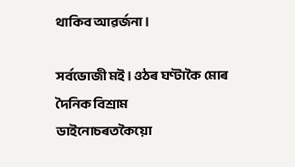থাকিব আৱর্জনা।

সর্বভোজী মই। ওঠৰ ঘণ্টাকৈ মোৰ দৈনিক বিশ্রাম
ডাইনোচৰতকৈয়ো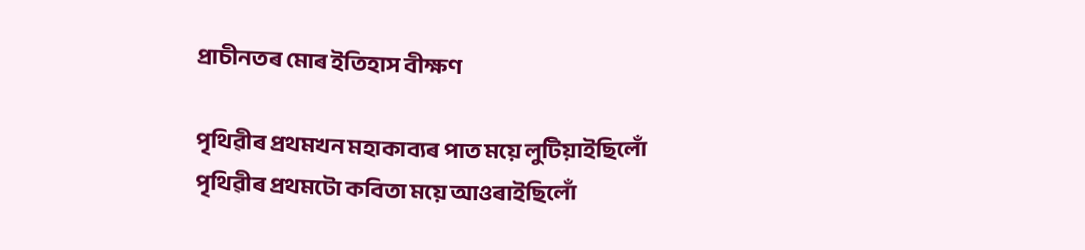প্রাচীনতৰ মোৰ ইতিহাস বীক্ষণ

পৃথিৱীৰ প্রথমখন মহাকাব্যৰ পাত ময়ে লুটিয়াইছিলোঁ
পৃথিৱীৰ প্রথমটো কবিতা ময়ে আওৰাইছিলোঁ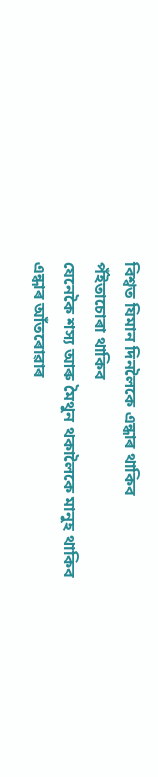বিশ্বত যিমান দিনলৈকে এন্ধাৰ থাকিব
পঁইতাচোৰা থাকিব
যেনেকৈ শস্য আৰু মৈথুন থকালৈকে মানুহ থাকিব
এন্ধাৰ আঁতৰোৱাৰ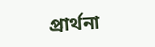প্রার্থনা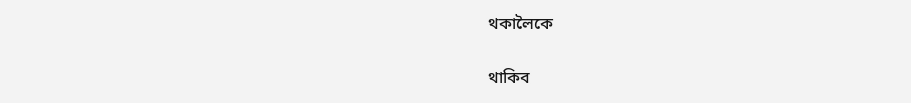থকালৈকে

থাকিব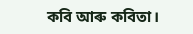কবি আৰু কবিতা।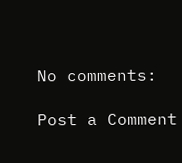No comments:

Post a Comment